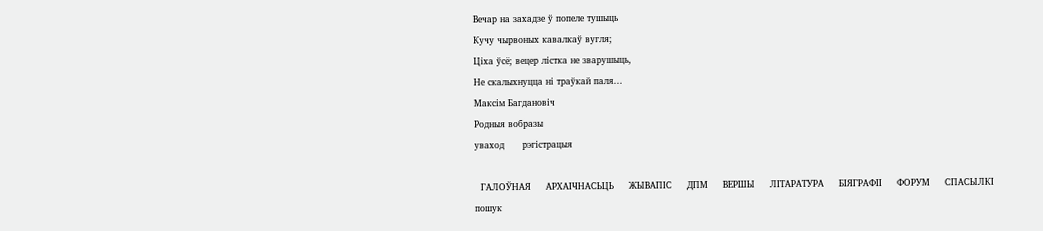Вечар на захадзе ў попеле тушыць
Кучу чырвоных кавалкаў вугля;
Ціха ўсё; вецер лістка не зварушыць,
Не скалыхнуцца ні траўкай паля...
Максім Багдановіч
Родныя вобразы
уваход      рэгiстрацыя

  ГАЛОЎНАЯ     АРХАІЧНАСЬЦЬ     ЖЫВАПІС     ДПМ     ВЕРШЫ     ЛІТАРАТУРА     БІЯГРАФІІ     ФОРУМ     СПАСЫЛКІ
пошук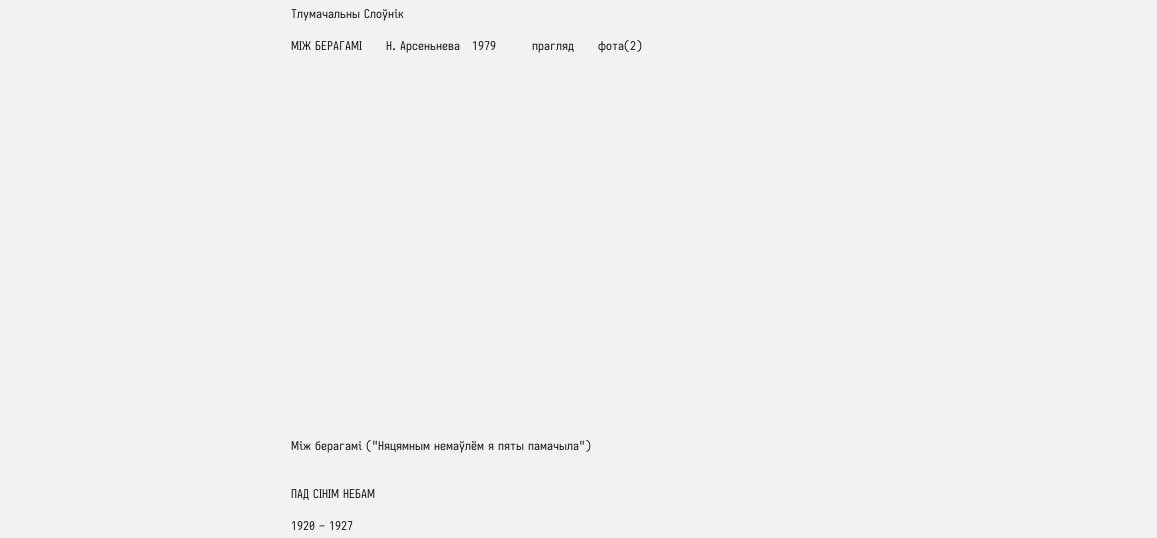Тлумачальны Слоўнік

МІЖ БЕРАГАМІ      Н. Арсеньнева   1979         прагляд      фота(2)
























Між берагамі ("Няцямным немаўлём я пяты памачыла")


ПАД СІНІМ НЕБАМ

1920 – 1927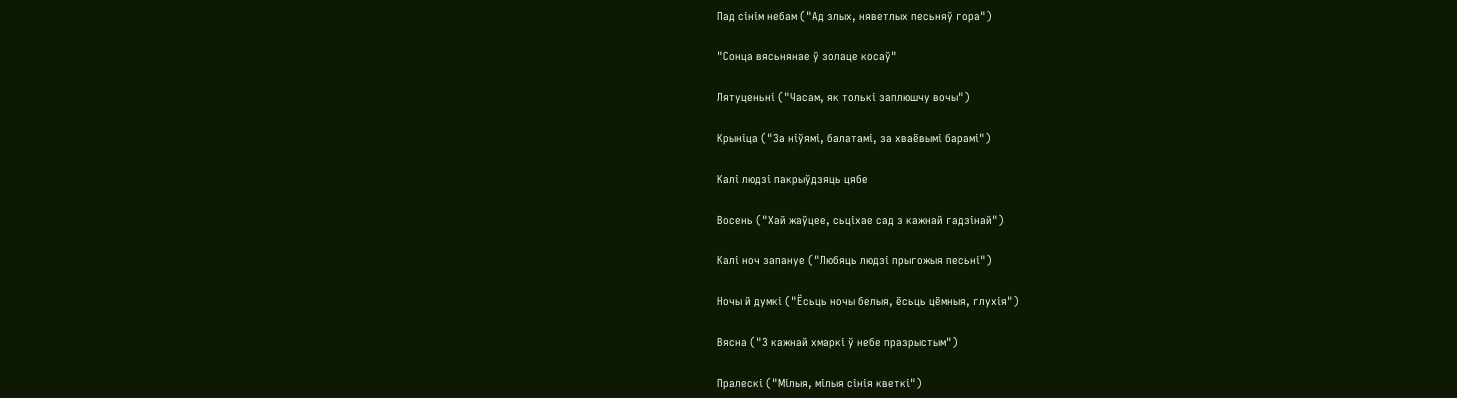Пад сінім небам ("Ад злых, няветлых песьняў гора")

"Сонца вясьнянае ў золаце косаў"

Лятуценьні ("Часам, як толькі заплюшчу вочы")

Крыніца ("За ніўямі, балатамі, за хваёвымі барамі")

Калі людзі пакрыўдзяць цябе

Восень ("Хай жаўцее, сьціхае сад з кажнай гадзінай")

Калі ноч запануе ("Любяць людзі прыгожыя песьні")

Ночы й думкі ("Ёсьць ночы белыя, ёсьць цёмныя, глухія")

Вясна ("З кажнай хмаркі ў небе празрыстым")

Пралескі ("Мілыя, мілыя сінія кветкі")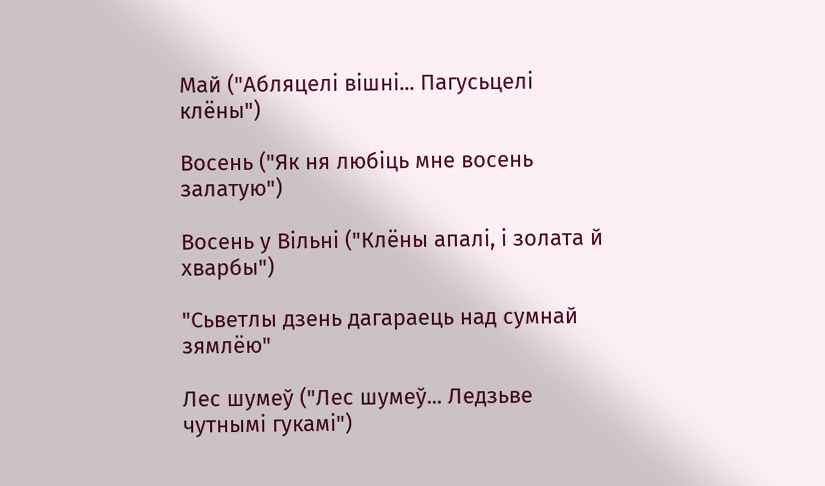Май ("Абляцелі вішні... Пагусьцелі клёны")

Восень ("Як ня любіць мне восень залатую")

Восень у Вільні ("Клёны апалі, і золата й хварбы")

"Сьветлы дзень дагараець над сумнай зямлёю"

Лес шумеў ("Лес шумеў... Ледзьве чутнымі гукамі")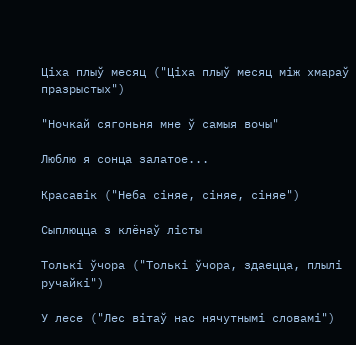Ціха плыў месяц ("Ціха плыў месяц між хмараў празрыстых")

"Ночкай сягоньня мне ў самыя вочы"

Люблю я сонца залатое...

Красавік ("Неба сіняе, сіняе, сіняе")

Сыплюцца з клёнаў лісты

Толькі ўчора ("Толькі ўчора, здаецца, плылі ручайкі")

У лесе ("Лес вітаў нас нячутнымі словамі")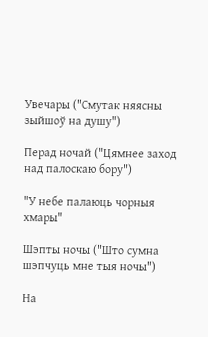Увечары ("Смутак няясны зыйшоў на душу")

Перад ночай ("Цямнее заход над палоскаю бору")

"У небе палаюць чорныя хмары"

Шэпты ночы ("Што сумна шэпчуць мне тыя ночы")

На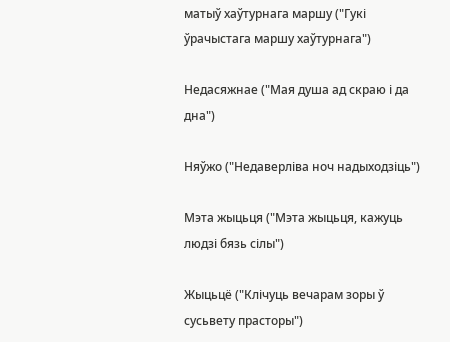матыў хаўтурнага маршу ("Гукі ўрачыстага маршу хаўтурнага")

Недасяжнае ("Мая душа ад скраю і да дна")

Няўжо ("Недаверліва ноч надыходзіць")

Мэта жыцьця ("Мэта жыцьця, кажуць людзі бязь сілы")

Жыцьцё ("Клічуць вечарам зоры ў сусьвету прасторы")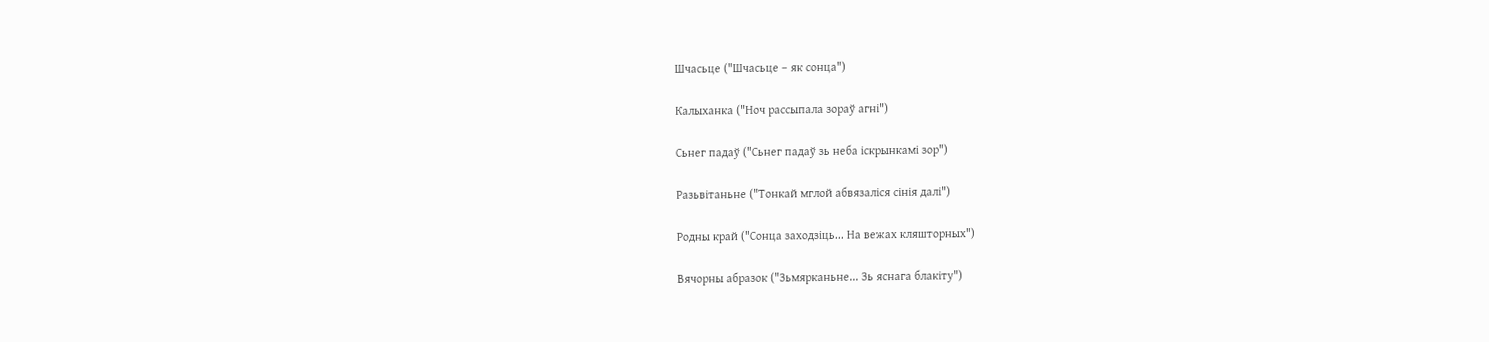Шчасьце ("Шчасьце – як сонца")

Калыханка ("Ноч рассыпала зораў агні")

Сьнег падаў ("Сьнег падаў зь неба іскрынкамі зор")

Разьвітаньне ("Тонкай мглой абвязаліся сінія далі")

Родны край ("Сонца заходзіць... На вежах кляшторных")

Вячорны абразок ("Зьмярканьне... Зь яснага блакіту")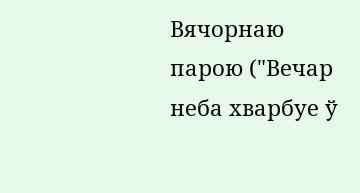Вячорнаю парою ("Вечар неба хварбуе ў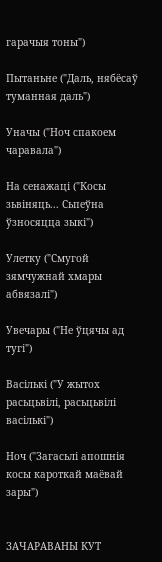гарачыя тоны")

Пытаньне ("Даль, нябёсаў туманная даль")

Уначы ("Ноч спакоем чаравала")

На сенажаці ("Косы зьвіняць... Сьпеўна ўзносяцца зыкі")

Улетку ("Смугой зямчужнай хмары абвязалі")

Увечары ("Не ўцячы ад тугі")

Васількі ("У жытох расьцьвілі, расьцьвілі васількі")

Ноч ("Загасьлі апошнія косы кароткай маёвай зары")


ЗАЧАРАВАНЫ КУТ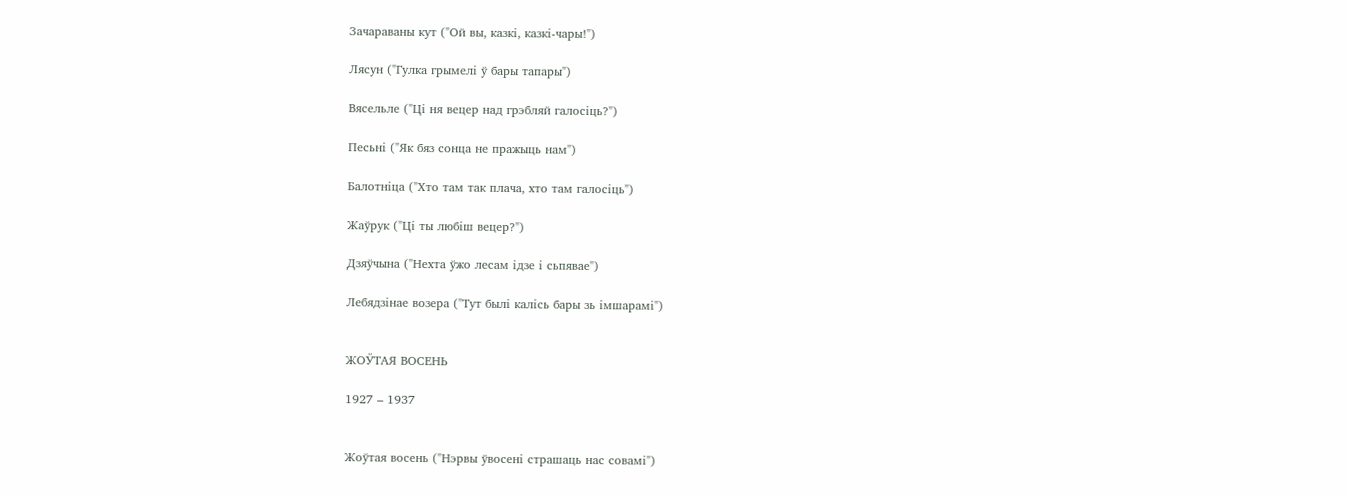Зачараваны кут ("Ой вы, казкі, казкі-чары!")

Лясун ("Гулка грымелі ў бары тапары")

Вясельле ("Ці ня вецер над грэбляй галосіць?")

Песьні ("Як бяз сонца не пражыць нам")

Балотніца ("Хто там так плача, хто там галосіць")

Жаўрук ("Ці ты любіш вецер?")

Дзяўчына ("Нехта ўжо лесам ідзе і сьпявае")

Лебядзінае возера ("Тут былі калісь бары зь імшарамі")


ЖОЎТАЯ ВОСЕНЬ

1927 – 1937


Жоўтая восень ("Нэрвы ўвосені страшаць нас совамі")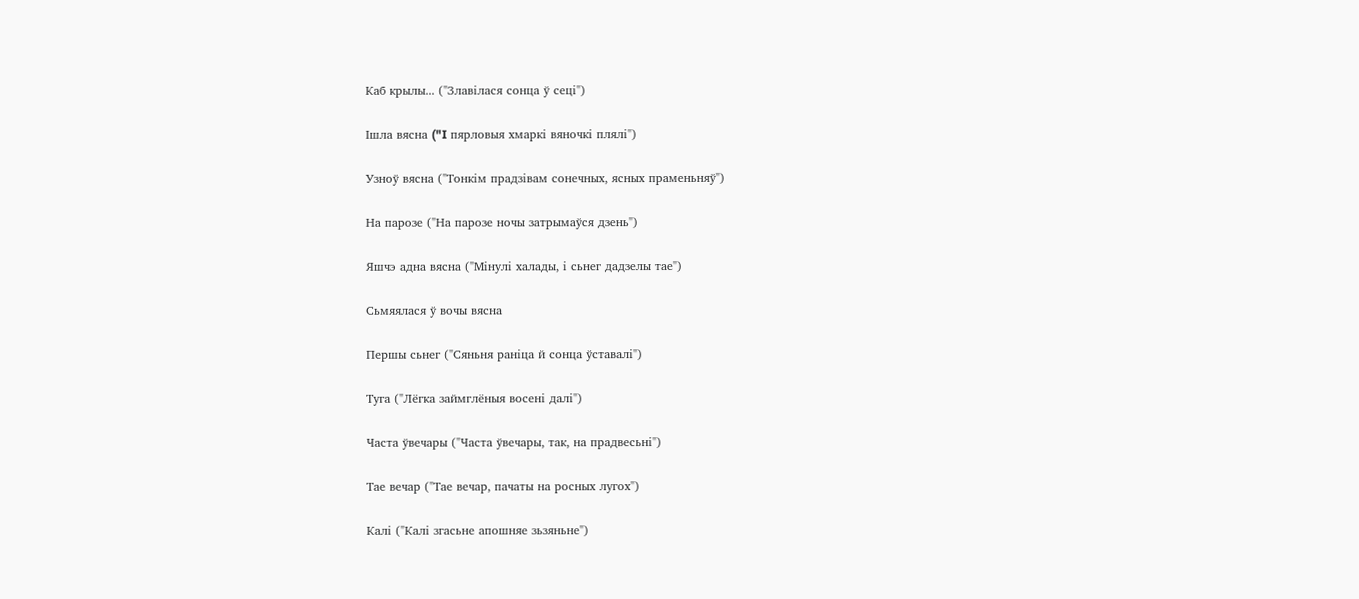Каб крылы... ("Злавілася сонца ў сеці")

Ішла вясна ("I пярловыя хмаркі вяночкі плялі")

Узноў вясна ("Тонкім прадзівам сонечных, ясных праменьняў")

На парозе ("На парозе ночы затрымаўся дзень")

Яшчэ адна вясна ("Мінулі халады, і сьнег дадзелы тае")

Сьмяялася ў вочы вясна

Першы сьнег ("Сяньня раніца й сонца ўставалі")

Туга ("Лёгка займглёныя восені далі")

Часта ўвечары ("Часта ўвечары, так, на прадвесьні")

Тае вечар ("Тае вечар, пачаты на росных лугох")

Калі ("Калі згасьне апошняе зьзяньне")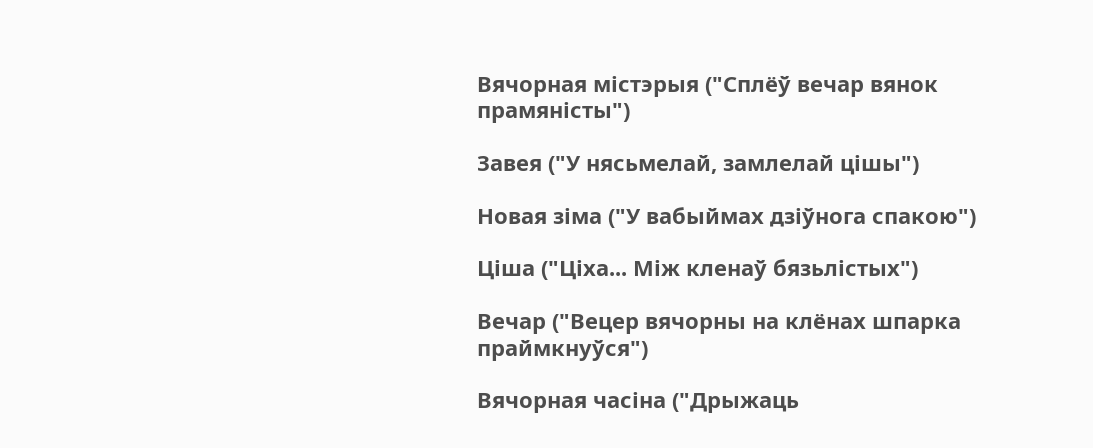Вячорная містэрыя ("Сплёў вечар вянок прамяністы")

Завея ("У нясьмелай, замлелай цішы")

Новая зіма ("У вабыймах дзіўнога спакою")

Ціша ("Ціха... Між кленаў бязьлістых")

Вечар ("Вецер вячорны на клёнах шпарка праймкнуўся")

Вячорная часіна ("Дрыжаць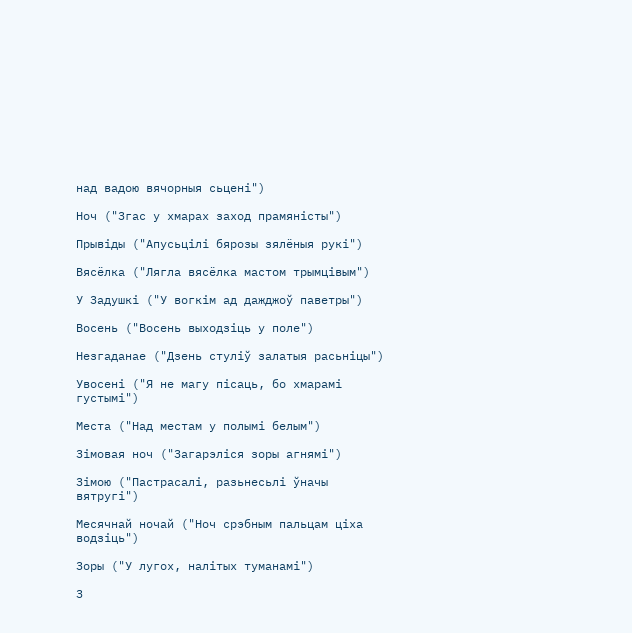над вадою вячорныя сьцені")

Ноч ("Згас у хмарах заход прамяністы")

Прывіды ("Апусьцілі бярозы зялёныя рукі")

Вясёлка ("Лягла вясёлка мастом трымцівым")

У Задушкі ("У вогкім ад дажджоў паветры")

Восень ("Восень выходзіць у поле")

Незгаданае ("Дзень стуліў залатыя расьніцы")

Увосені ("Я не магу пісаць, бо хмарамі густымі")

Места ("Над местам у полымі белым")

Зімовая ноч ("Загарэліся зоры агнямі")

Зімою ("Пастрасалі, разьнесьлі ўначы вятругі")

Месячнай ночай ("Ноч срэбным пальцам ціха водзіць")

Зоры ("У лугох, налітых туманамі")

З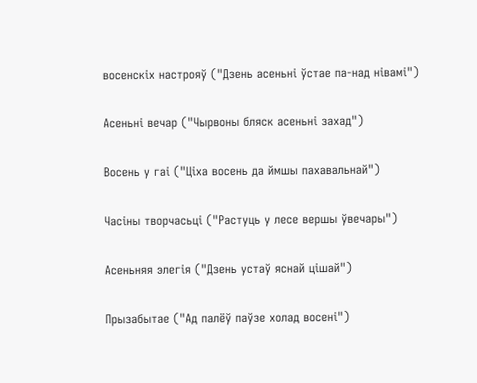восенскіх настрояў ("Дзень асеньні ўстае па-над нівамі")

Асеньні вечар ("Чырвоны бляск асеньні захад")

Восень у гаі ("Ціха восень да ймшы пахавальнай")

Часіны творчасьці ("Растуць у лесе вершы ўвечары")

Асеньняя элегія ("Дзень устаў яснай цішай")

Прызабытае ("Ад палёў паўзе холад восені")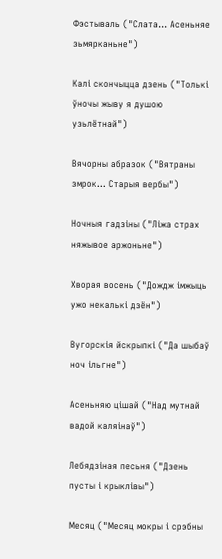Фэстываль ("Слата... Асеньняе зьмярканьне")

Калі скончыцца дзень ("Толькі ўночы жыву я душою узьлётнай")

Вячорны абразок ("Вятраны змрок... Старыя вербы")

Ночныя гадзіны ("Ліжа страх няжывое аржоньне")

Хворая восень ("Дождж імжыць ужо некалькі дзён")

Вугорскія йскрыпкі ("Да шыбаў ноч ільгне")

Асеньняю цішай ("Над мутнай вадой каляінаў")

Лебядзіная песьня ("Дзень пусты і крыклівы")

Месяц ("Месяц мокры і срэбны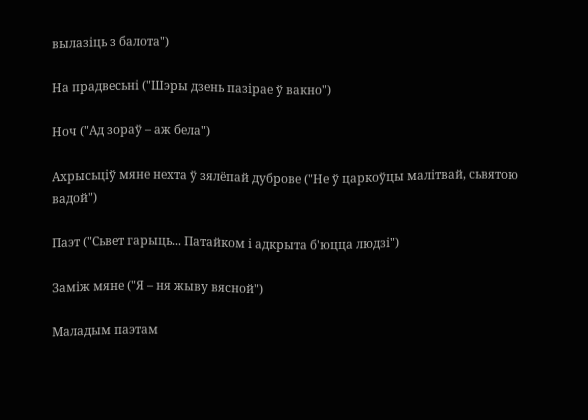вылазіць з балота")

На прадвесьні ("Шэры дзень пазірае ў вакно")

Ноч ("Ад зораў – аж бела")

Ахрысьціў мяне нехта ў зялёпай дуброве ("Не ў царкоўцы малітвай, сьвятою вадой")

Паэт ("Сьвет гарыць... Патайком і адкрыта б'юцца людзі")

Заміж мяне ("Я – ня жыву вясной")

Маладым паэтам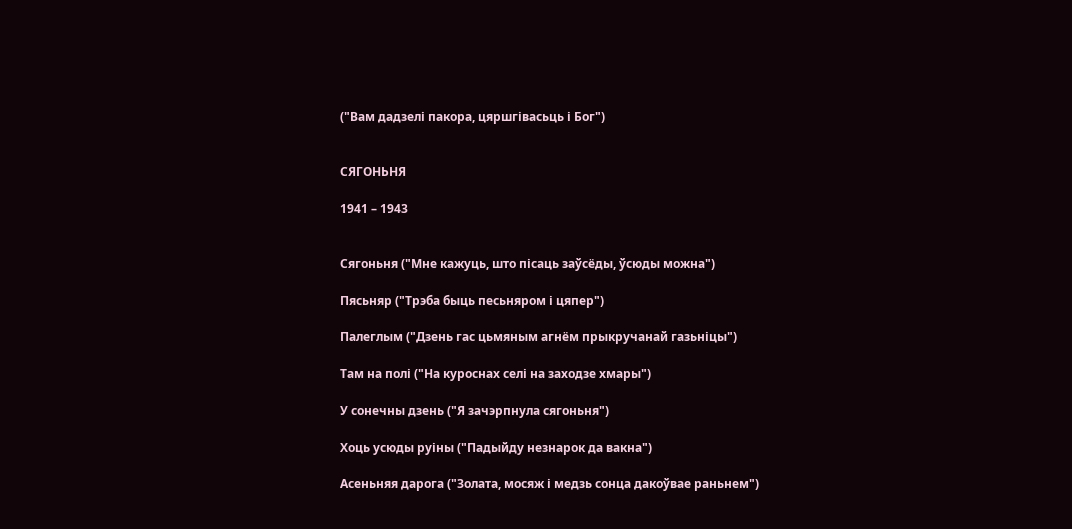("Вам дадзелі пакора, цяршгівасьць і Бог")


СЯГОНЬНЯ

1941 – 1943


Сягоньня ("Мне кажуць, што пісаць заўсёды, ўсюды можна")

Пясьняр ("Трэба быць песьняром і цяпер")

Палеглым ("Дзень гас цьмяным агнём прыкручанай газьніцы")

Там на полі ("На куроснах селі на заходзе хмары")

У сонечны дзень ("Я зачэрпнула сягоньня")

Хоць усюды руіны ("Падыйду незнарок да вакна")

Асеньняя дарога ("Золата, мосяж і медзь сонца дакоўвае раньнем")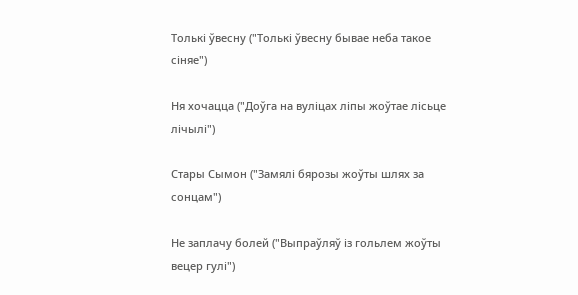Толькі ўвесну ("Толькі ўвесну бывае неба такое сіняе")

Ня хочацца ("Доўга на вуліцах ліпы жоўтае лісьце лічылі")

Стары Сымон ("Замялі бярозы жоўты шлях за сонцам")

Не заплачу болей ("Выпраўляў із гольлем жоўты вецер гулі")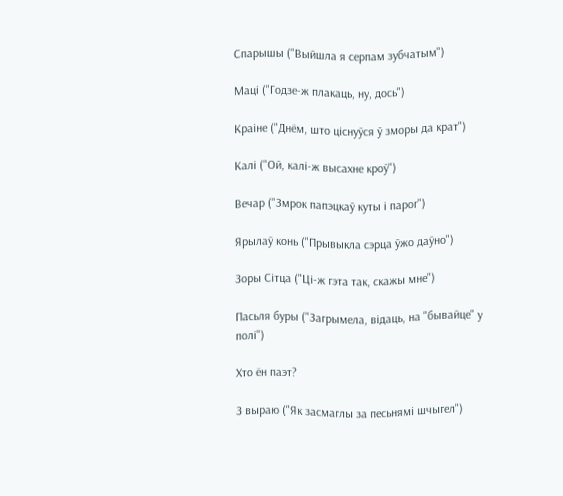Спарышы ("Выйшла я серпам зубчатым")

Маці ("Годзе-ж плакаць, ну, дось")

Краіне ("Днём, што ціснуўся ў зморы да крат")

Калі ("Ой, калі-ж высахне кроў")

Вечар ("Змрок папэцкаў куты і парог")

Ярылаў конь ("Прывыкла сэрца ўжо даўно")

Зоры Сітца ("Ці-ж гэта так, скажы мне")

Пасьля буры ("Загрымела, відаць, на "бывайце" у полі")

Хто ён паэт?

З выраю ("Як засмаглы за песьнямі шчыгел")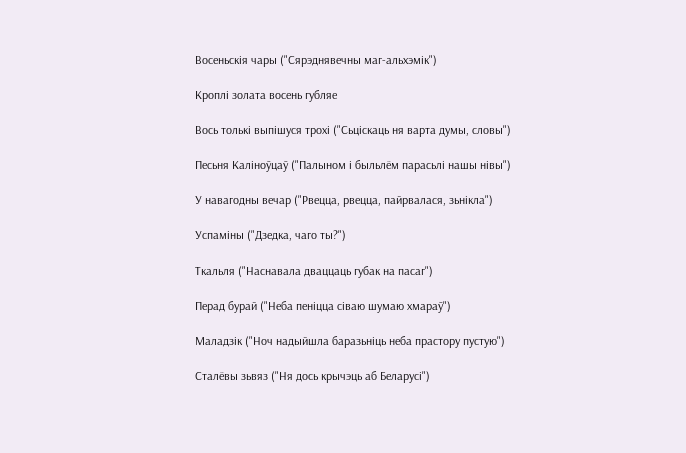Восеньскія чары ("Сярэднявечны маг-альхэмік")

Кроплі золата восень губляе

Вось толькі выпішуся трохі ("Сьціскаць ня варта думы, словы")

Песьня Каліноўцаў ("Палыном і быльлём парасьлі нашы нівы")

У навагодны вечар ("Рвецца, рвецца, пайрвалася, зьнікла")

Успаміны ("Дзедка, чаго ты?")

Ткальля ("Наснавала дваццаць губак на пасаг")

Перад бурай ("Неба пеніцца сіваю шумаю хмараў")

Маладзік ("Ноч надыйшла баразьніць неба прастору пустую")

Сталёвы зьвяз ("Ня дось крычэць аб Беларусі")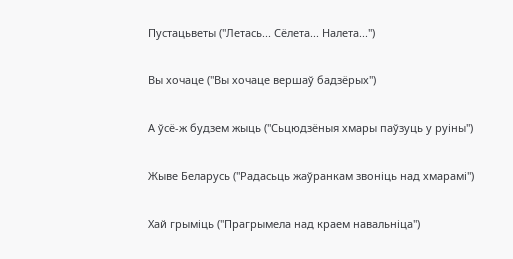Пустацьветы ("Летась... Сёлета... Налета...")

Вы хочаце ("Вы хочаце вершаў бадзёрых")

А ўсё-ж будзем жыць ("Сьцюдзёныя хмары паўзуць у руіны")

Жыве Беларусь ("Радасьць жаўранкам звоніць над хмарамі")

Хай грыміць ("Прагрымела над краем навальніца")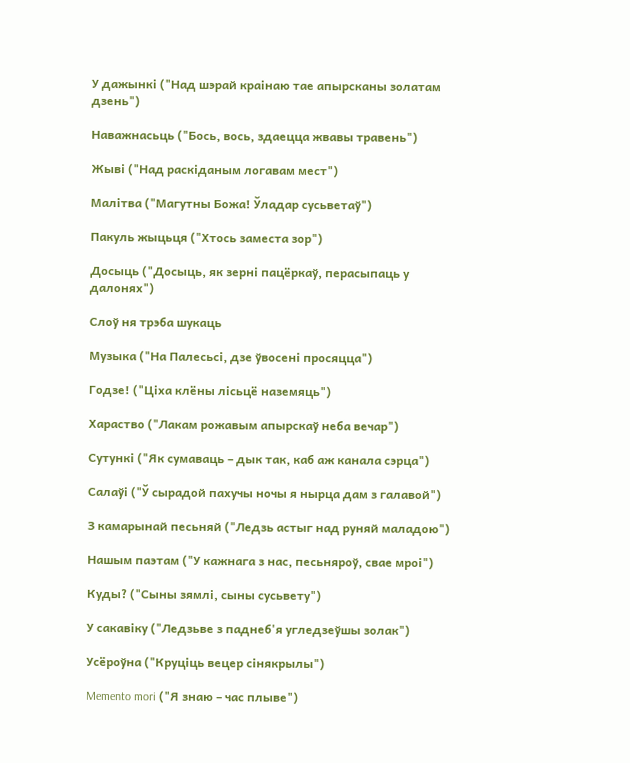У дажынкі ("Над шэрай краінаю тае апырсканы золатам дзень")

Наважнасьць ("Бось, вось, здаецца жвавы травень")

Жыві ("Над раскіданым логавам мест")

Малітва ("Магутны Божа! Ўладар сусьветаў")

Пакуль жыцьця ("Хтось заместа зор")

Досыць ("Досыць, як зерні пацёркаў, перасыпаць у далонях")

Слоў ня трэба шукаць

Музыка ("На Палесьсі, дзе ўвосені просяцца")

Годзе! ("Ціха клёны лісьцё наземяць")

Хараство ("Лакам рожавым апырскаў неба вечар")

Сутункі ("Як сумаваць – дык так, каб аж канала сэрца")

Салаўі ("Ў сырадой пахучы ночы я нырца дам з галавой")

З камарынай песьняй ("Ледзь астыг над руняй маладою")

Нашым паэтам ("У кажнага з нас, песьняроў, свае мроі")

Куды? ("Сыны зямлі, сыны сусьвету")

У сакавіку ("Ледзьве з паднеб'я угледзеўшы золак")

Усёроўна ("Круціць вецер сінякрылы")

Memento mori ("Я знаю – час плыве")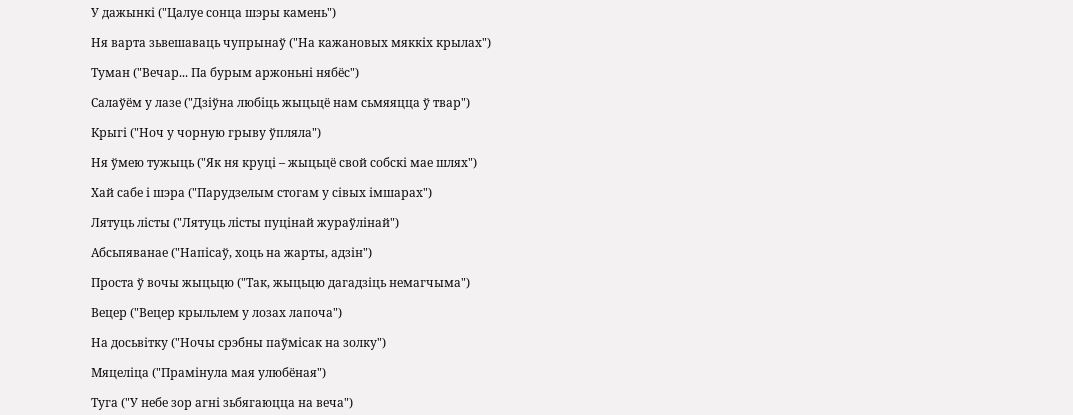У дажынкі ("Цалуе сонца шэры камень")

Ня варта зьвешаваць чупрынаў ("На кажановых мяккіх крылах")

Туман ("Вечар... Па бурым аржоньні нябёс")

Салаўём у лазе ("Дзіўна любіць жыцьцё нам сьмяяцца ў твар")

Крыгі ("Ноч у чорную грыву ўпляла")

Ня ўмею тужыць ("Як ня круці – жыцьцё свой собскі мае шлях")

Хай сабе і шэра ("Парудзелым стогам у сівых імшарах")

Лятуць лісты ("Лятуць лісты пуцінай жураўлінай")

Абсьпяванае ("Напісаў, хоць на жарты, адзін")

Проста ў вочы жыцьцю ("Так, жыцьцю дагадзіць немагчыма")

Вецер ("Вецер крыльлем у лозах лапоча")

На досьвітку ("Ночы срэбны паўмісак на золку")

Мяцеліца ("Прамінула мая улюбёная")

Туга ("У небе зор агні зьбягаюцца на веча")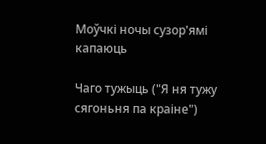Моўчкі ночы сузор'ямі капаюць

Чаго тужыць ("Я ня тужу сягоньня па краіне")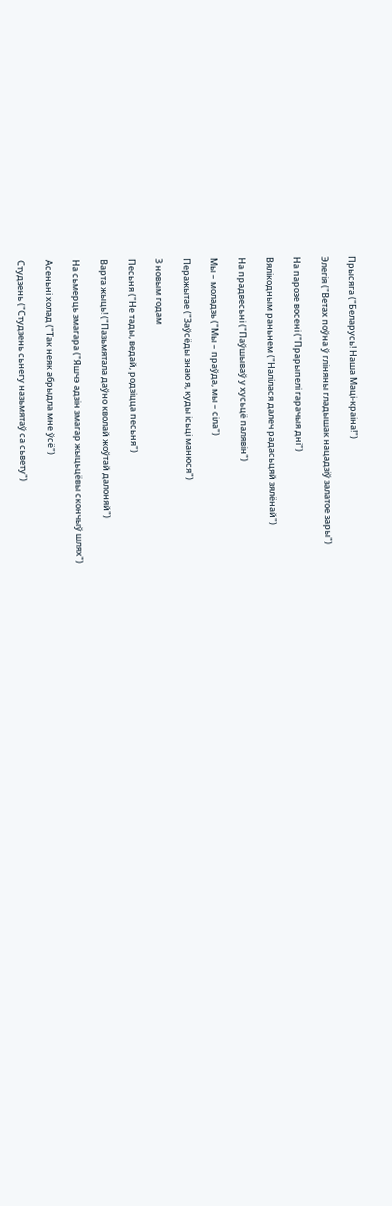Прысяга ("Беларусь! Наша Маці-краіна!")

Элегія ("Ветах поўна ў гліняны гладышак нацадзіў залатое зары")

На парозе восені ("Прарыпелі гарачыя дні")

Вялікодным раньнем ("Налілася далеч радасьцяй зялёнай")

На прадвесьні ("Паўшываў у хусьцё палявін")

Мы – моладзь ("Мы – праўда, мы – сіла")

Перажытае ("Заўсёды знаю я, куды ісьці манюся")

З новым годам

Песьня ("Не тады, ведай, родзіцца песьня")

Варта жыць! ("Пазьмятала даўно кволай жоўтай далоняй")

На сьмерць змагара ("Яшчэ адзін змагар жыцьцёвы скончыў шлях")

Асеньні холад ("Так неяк абрыдла мне ўсё")

Студзень ("Студзень сьнегу назьмятаў са сьвету")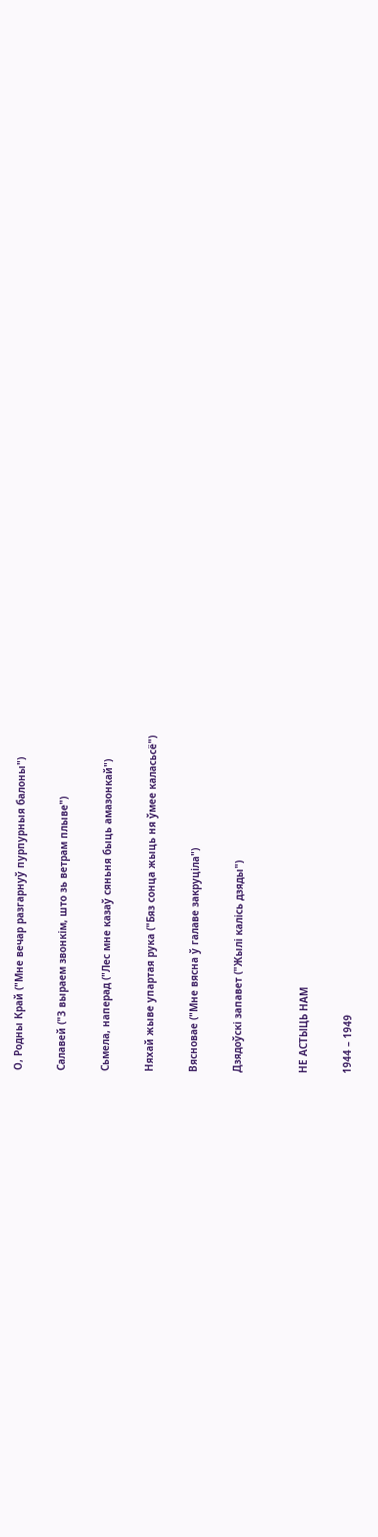О, Родны Край ("Мне вечар разгарнуў пурпурныя балоны")

Салавей ("З выраем звонкім, што зь ветрам плыве")

Сьмела, наперад ("Лес мне казаў сяньня быць амазонкай")

Няхай жыве упартая рука ("Бяз сонца жыць ня ўмее каласьсё")

Вясновае ("Мне вясна ў галаве закруціла")

Дзядоўскі запавет ("Жылі калісь дзяды")


НЕ АСТЫЦЬ НАМ

1944 – 1949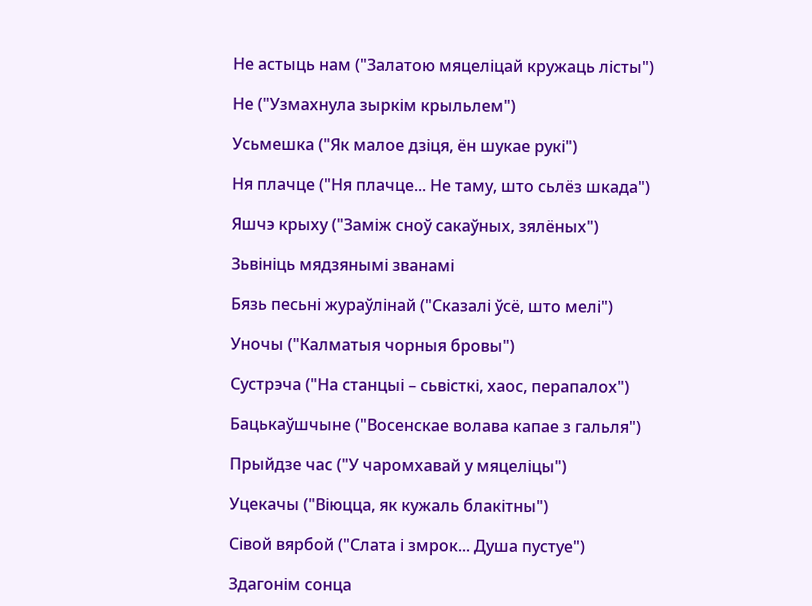Не астыць нам ("Залатою мяцеліцай кружаць лісты")

Не ("Узмахнула зыркім крыльлем")

Усьмешка ("Як малое дзіця, ён шукае рукі")

Ня плачце ("Ня плачце... Не таму, што сьлёз шкада")

Яшчэ крыху ("Заміж сноў сакаўных, зялёных")

Зьвініць мядзянымі званамі

Бязь песьні жураўлінай ("Сказалі ўсё, што мелі")

Уночы ("Калматыя чорныя бровы")

Сустрэча ("На станцыі – сьвісткі, хаос, перапалох")

Бацькаўшчыне ("Восенскае волава капае з гальля")

Прыйдзе час ("У чаромхавай у мяцеліцы")

Уцекачы ("Віюцца, як кужаль блакітны")

Сівой вярбой ("Слата і змрок... Душа пустуе")

Здагонім сонца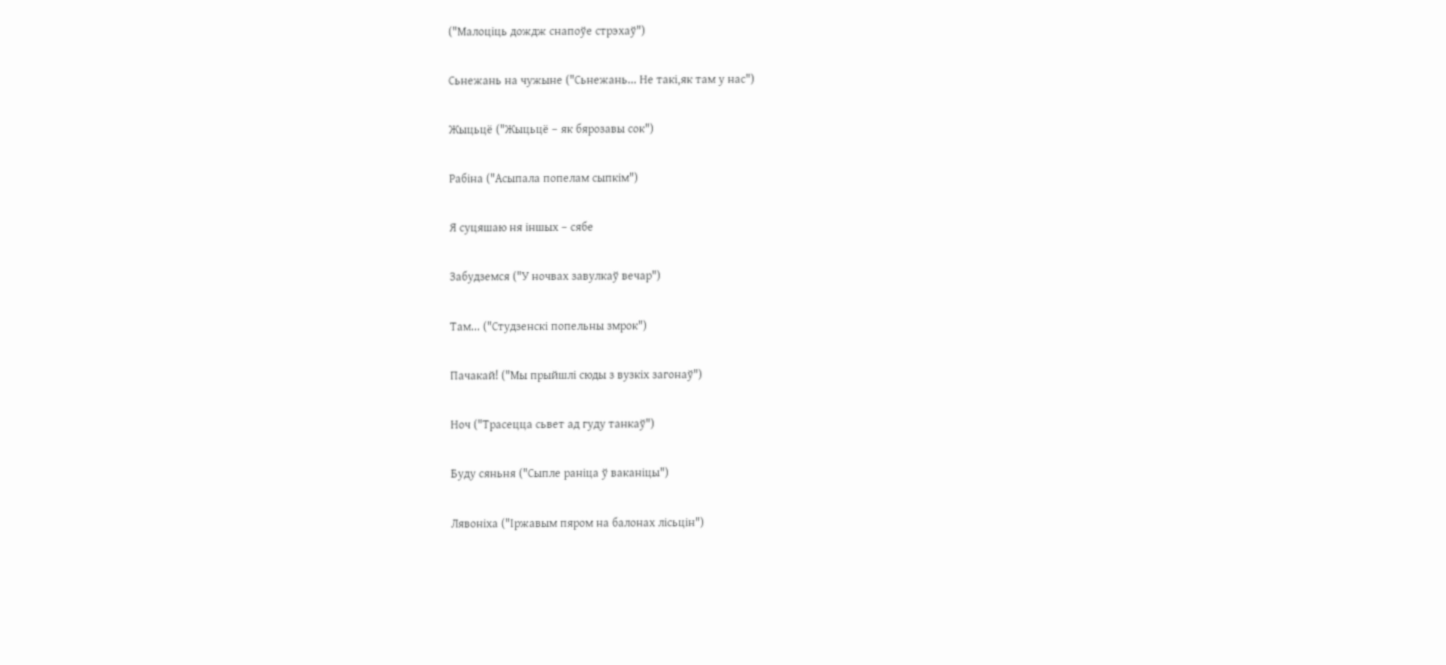("Малоціць дождж снапоўе стрэхаў")

Сьнежань на чужыне ("Сьнежань... Не такі,як там у нас")

Жыцьцё ("Жыцьцё – як бярозавы сок")

Рабіна ("Асыпала попелам сыпкім")

Я суцяшаю ня іншых – сябе

Забудземся ("У ночвах завулкаў вечар")

Там... ("Студзенскі попельны змрок")

Пачакай! ("Мы прыйшлі сюды з вузкіх загонаў")

Ноч ("Трасецца сьвет ад гуду танкаў")

Буду сяньня ("Сыпле раніца ў ваканіцы")

Лявоніха ("Іржавым пяром на балонах лісьцін")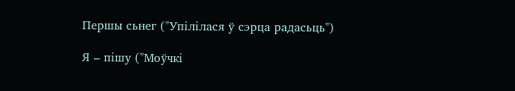Першы сьнег ("Упілілася ў сэрца радасьць")

Я – пішу ("Моўчкі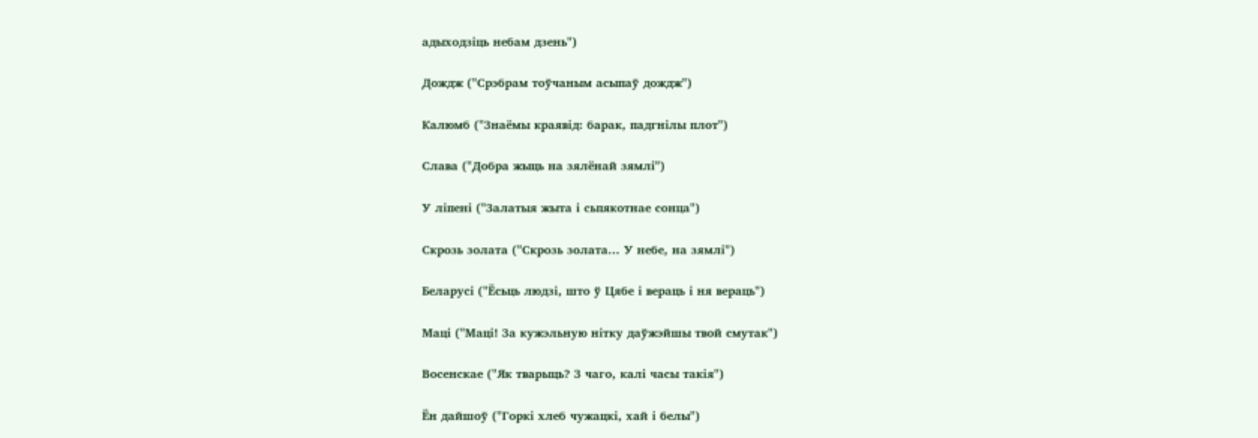адыходзіць небам дзень")

Дождж ("Срэбрам тоўчаным асыпаў дождж")

Калюмб ("Знаёмы краявід: барак, падгнілы плот")

Слава ("Добра жыць на зялёнай зямлі")

У ліпені ("Залатыя жыта і сьпякотнае сонца")

Скрозь золата ("Скрозь золата... У небе, на зямлі")

Беларусі ("Ёсьць людзі, што ў Цябе і вераць і ня вераць")

Маці ("Маці! За кужэльную нітку даўжэйшы твой смутак")

Восенскае ("Як тварыць? З чаго, калі часы такія")

Ён дайшоў ("Горкі хлеб чужацкі, хай і белы")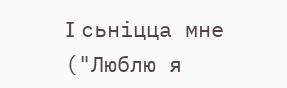I сьніцца мне ("Люблю я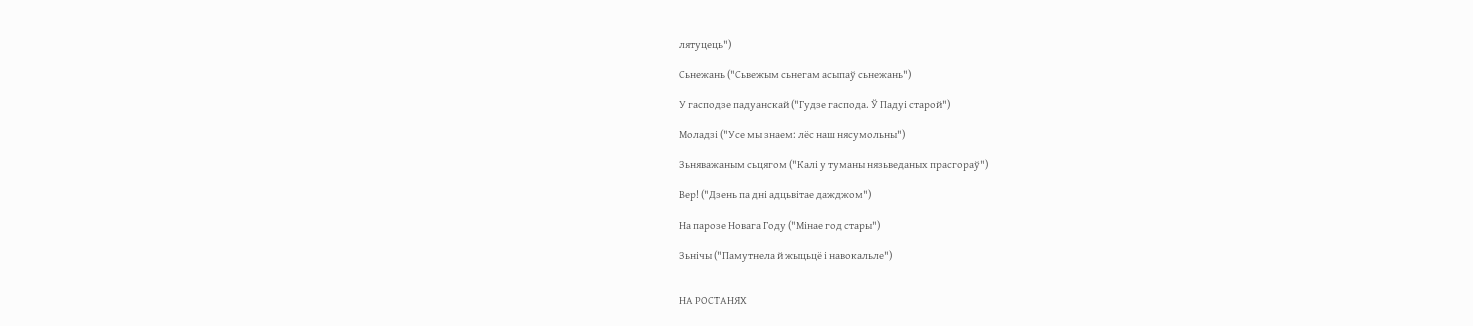лятуцець")

Сьнежань ("Сьвежым сьнегам асыпаў сьнежань")

У гасподзе падуанскай ("Гудзе гаспода. Ў Падуі старой")

Моладзі ("Усе мы знаем: лёс наш нясумольны")

Зьняважаным сьцягом ("Калі у туманы нязьведаных прасгораў")

Вер! ("Дзень па дні адцьвітае дажджом")

На парозе Новага Году ("Мінае год стары")

Зьнічы ("Памутнела й жыцьцё і навокальле")


НА РОСТАНЯХ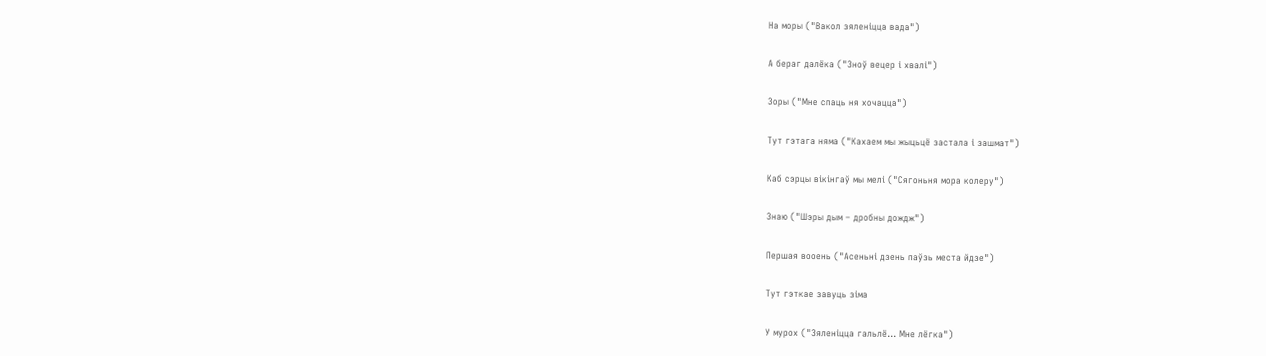На моры ("Вакол зяленіцца вада")

А бераг далёка ("Зноў вецер і хвалі")

Зоры ("Мне спаць ня хочацца")

Тут гэтага няма ("Кахаем мы жыцьцё застала і зашмат")

Каб сэрцы вікінгаў мы мелі ("Сягоньня мора колеру")

Знаю ("Шэры дым – дробны дождж")

Першая вооень ("Асеньні дзень паўзь места йдзе")

Тут гэткае завуць зіма

У мурох ("Зяленіцца гальлё... Мне лёгка")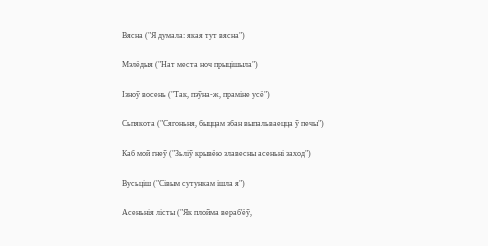Вясна ("Я думала: якая тут вясна")

Мэлёдыя ("Нат места ноч прыцішыла")

Ізноў восень ("Так, пэўна-ж, праміне усё")

Сьпякота ("Сягоньня, быццам збан выпальваецца ў печы")

Каб мой гнеў ("Зьліў крывёю злавесны асеньні заход")

Вусьціш ("Сівым сутункам ішла я")

Асеньнія лісты ("Як плойма вераб'ёў,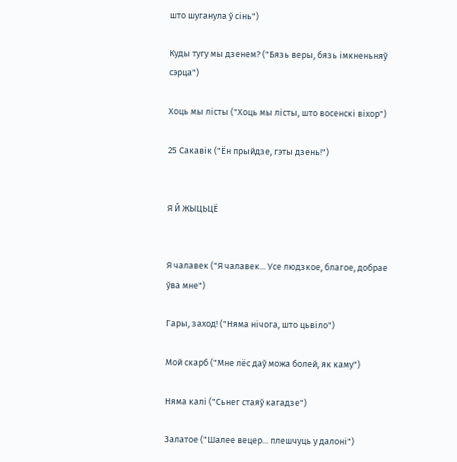што шуганула ў сінь")

Куды тугу мы дзенем? ("Бязь веры, бязь імкненьняў сэрца")

Хоць мы лісты ("Хоць мы лісты, што восенскі віхор")

25 Сакавік ("Ён прыйдзе, гэты дзень!")


Я Й ЖЫЦЬЦЁ


Я чалавек ("Я чалавек... Усе людзкое, благое, добрае ўва мне")

Гары, заход! ("Няма нічога, што цьвіло")

Мой скарб ("Мне лёс даў можа болей, як каму")

Няма калі ("Сьнег стаяў кагадзе")

Залатое ("Шалее вецер... плешчуць у далоні")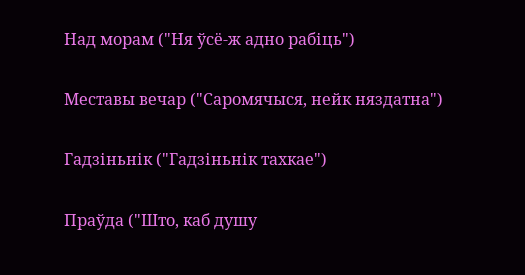Над морам ("Ня ўсё-ж адно рабіць")

Меставы вечар ("Саромячыся, нейк няздатна")

Гадзіньнік ("Гадзіньнік тахкае")

Праўда ("Што, каб душу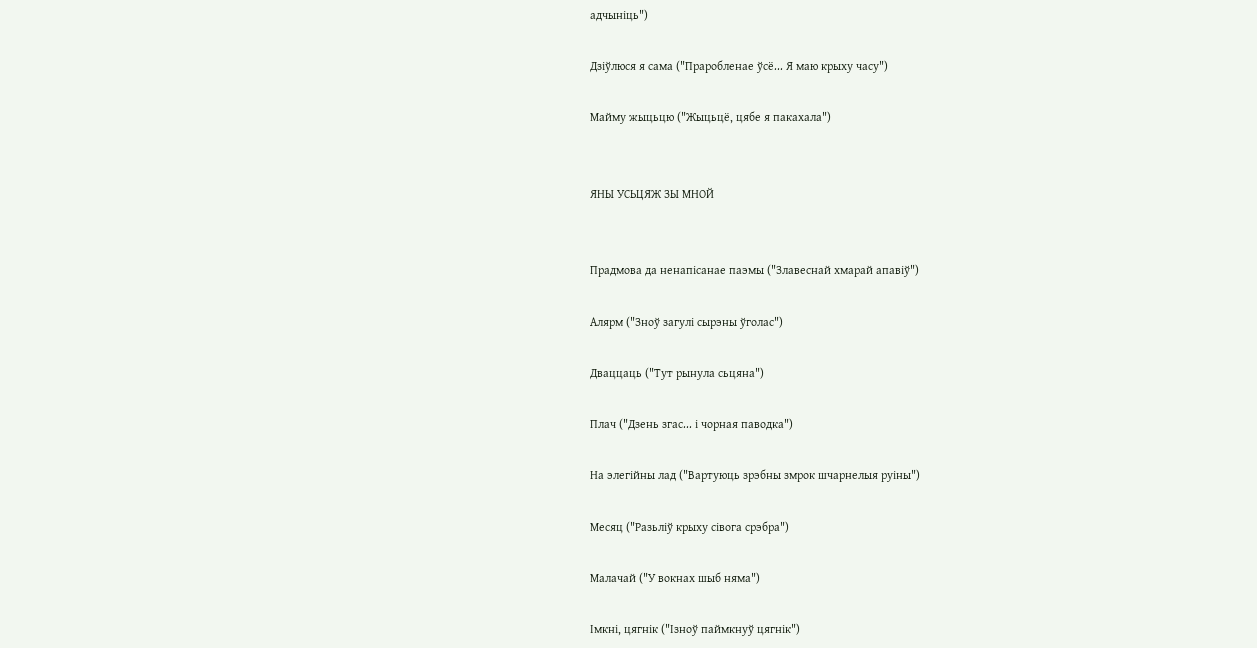адчыніць")

Дзіўлюся я сама ("Праробленае ўсё... Я маю крыху часу")

Майму жыцьцю ("Жыцьцё, цябе я пакахала")


ЯНЫ УСЬЦЯЖ ЗЫ МНОЙ


Прадмова да ненапісанае паэмы ("Злавеснай хмарай апавіў")

Алярм ("Зноў загулі сырэны ўголас")

Дваццаць ("Тут рынула сьцяна")

Плач ("Дзень згас... і чорная паводка")

На элегійны лад ("Вартуюць зрэбны змрок шчарнелыя руіны")

Месяц ("Разьліў крыху сівога срэбра")

Малачай ("У вокнах шыб няма")

Імкні, цягнік ("Ізноў паймкнуў цягнік")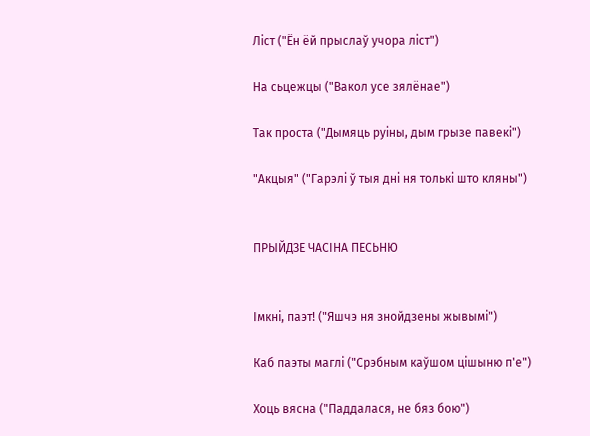Ліст ("Ён ёй прыслаў учора ліст")

На сьцежцы ("Вакол усе зялёнае")

Так проста ("Дымяць руіны, дым грызе павекі")

"Акцыя" ("Гарэлі ў тыя дні ня толькі што кляны")


ПРЫЙДЗЕ ЧАСІНА ПЕСЬНЮ


Імкні, паэт! ("Яшчэ ня знойдзены жывымі")

Каб паэты маглі ("Срэбным каўшом цішыню п'е")

Хоць вясна ("Паддалася, не бяз бою")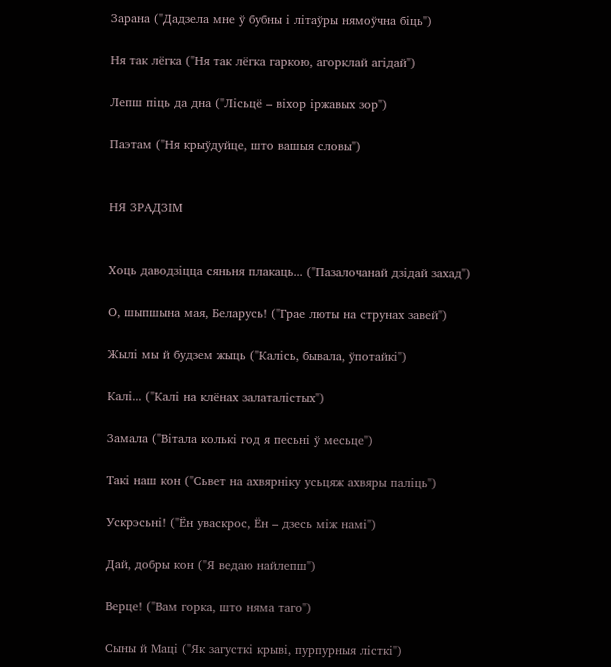Зарана ("Дадзела мне ў бубны і літаўры нямоўчна біць")

Ня так лёгка ("Ня так лёгка гаркою, агорклай агідай")

Лепш піць да дна ("Лісьцё – віхор іржавых зор")

Паэтам ("Ня крыўдуйце, што вашыя словы")


НЯ ЗРАДЗІМ


Хоць даводзіцца сяньня плакаць... ("Пазалочанай дзідай захад")

О, шыпшына мая, Беларусь! ("Грае люты на струнах завей")

Жылі мы й будзем жыць ("Калісь, бывала, ўпотайкі")

Калі... ("Калі на клёнах залаталістых")

Замала ("Вітала колькі год я песьні ў месьце")

Такі наш кон ("Сьвет на ахвярніку усьцяж ахвяры паліць")

Ускрэсьні! ("Ён уваскрос, Ён – дзесь між намі")

Дай, добры кон ("Я ведаю найлепш")

Верце! ("Вам горка, што няма таго")

Сыны й Маці ("Як загусткі крыві, пурпурныя лісткі")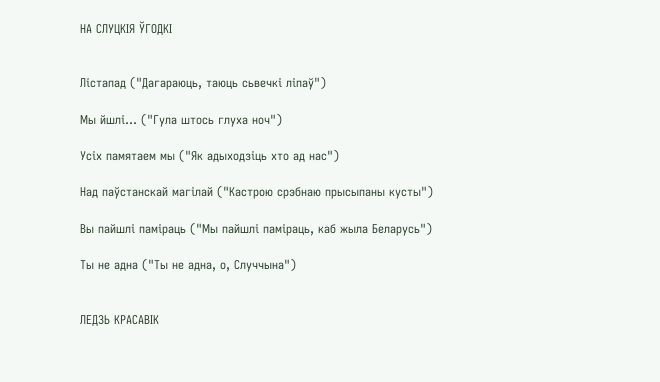НА СЛУЦКІЯ ЎГОДКІ


Лістапад ("Дагараюць, таюць сьвечкі ліпаў")

Мы йшлі... ("Гула штось глуха ноч")

Усіх памятаем мы ("Як адыходзіць хто ад нас")

Над паўстанскай магілай ("Кастрою срэбнаю прысыпаны кусты")

Вы пайшлі паміраць ("Мы пайшлі паміраць, каб жыла Беларусь")

Ты не адна ("Ты не адна, о, Случчына")


ЛЕДЗЬ КРАСАВІК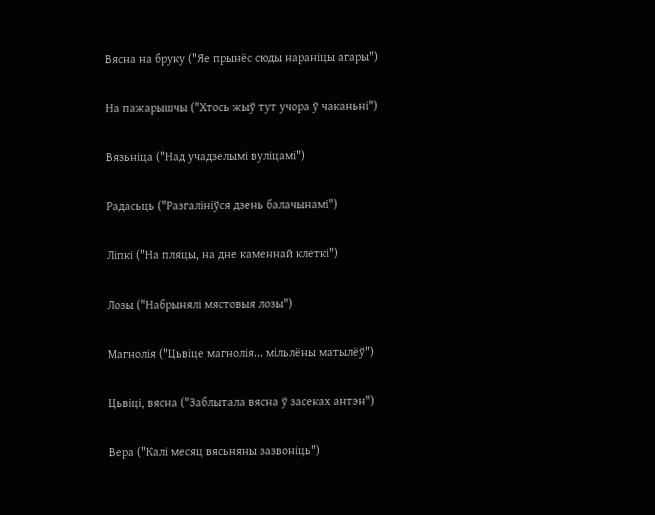Вясна на бруку ("Яе прынёс сюды нараніцы агары")

На пажарышчы ("Хтось жыў тут учора ў чаканьні")

Вязьніца ("Над учадзелымі вуліцамі")

Радасьць ("Разгалініўся дзень балачынамі")

Ліпкі ("На пляцы, на дне каменнай клеткі")

Лозы ("Набрынялі мястовыя лозы")

Магнолія ("Цьвіце магнолія... мільлёны матылёў")

Цьвіці, вясна ("Заблытала вясна ў засеках антэн")

Вера ("Калі месяц вясьняны зазвоніць")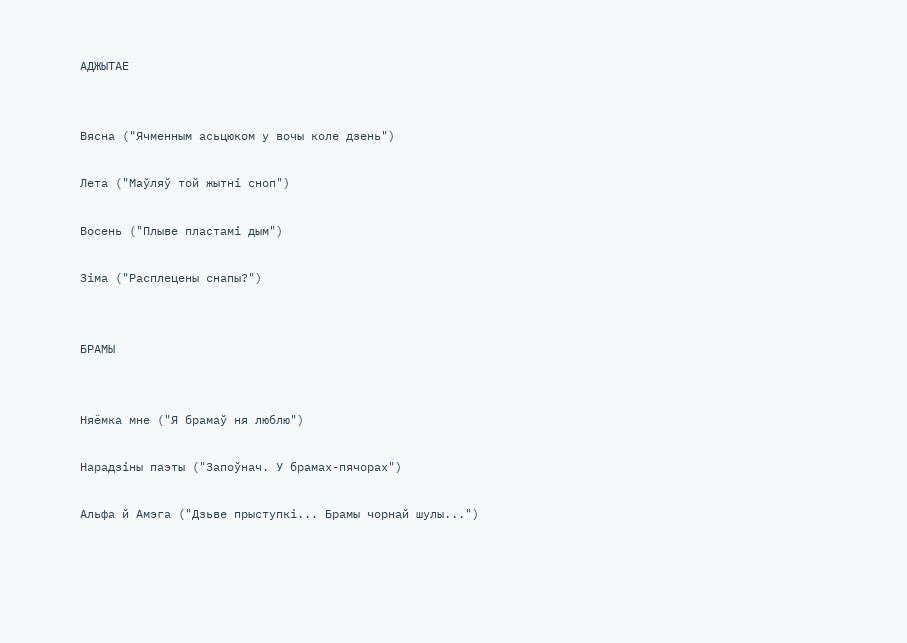АДЖЫТАЕ


Вясна ("Ячменным асьцюком у вочы коле дзень")

Лета ("Маўляў той жытні сноп")

Восень ("Плыве пластамі дым")

Зіма ("Расплецены снапы?")


БРАМЫ


Няёмка мне ("Я брамаў ня люблю")

Нарадзіны паэты ("Запоўнач. У брамах-пячорах")

Альфа й Амэга ("Дзьве прыступкі... Брамы чорнай шулы...")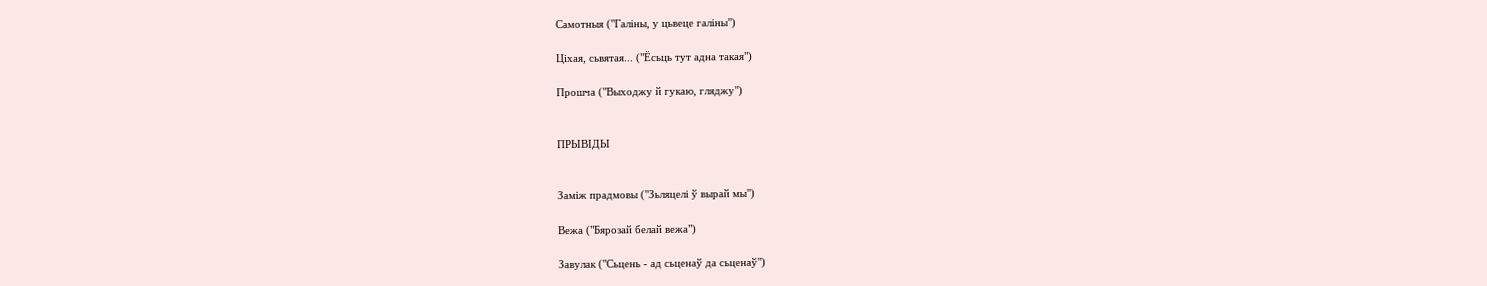Самотныя ("Галіны, у цьвеце галіны")

Ціхая, сьвятая... ("Ёсьць тут адна такая")

Прошча ("Выходжу й гукаю, гляджу")


ПРЫВІДЫ


Заміж прадмовы ("Зьляцелі ў вырай мы")

Вежа ("Бярозай белай вежа")

Завулак ("Сьцень - ад сьценаў да сьценаў")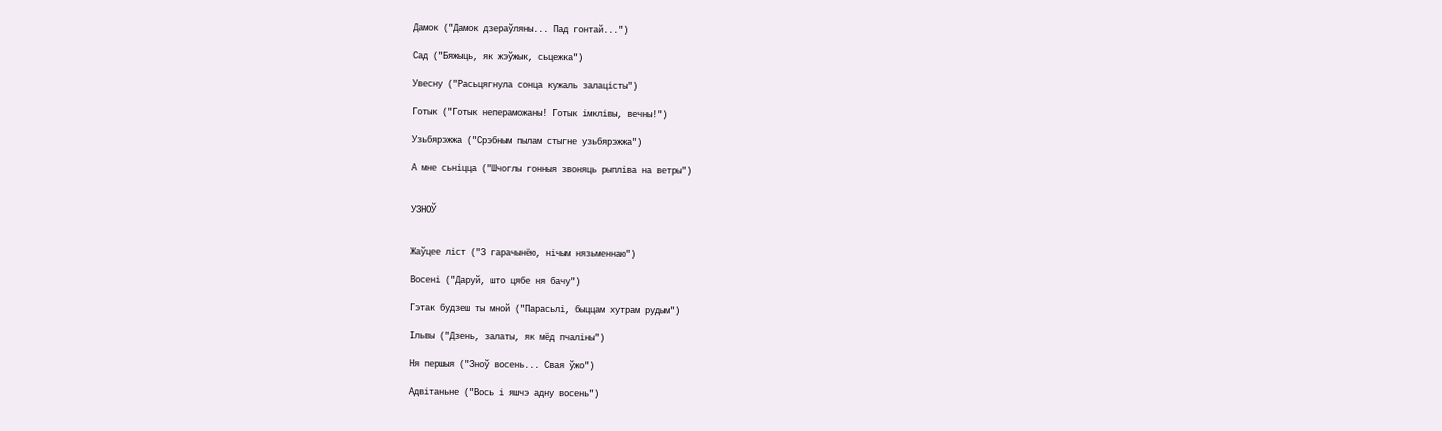Дамок ("Дамок дзераўляны... Пад гонтай...")

Сад ("Бяжыць, як жэўжык, сьцежка")

Увесну ("Расьцягнула сонца кужаль залацісты")

Готык ("Готык непераможаны! Готык імклівы, вечны!")

Узьбярэжжа ("Срэбным пылам стыгне узьбярэжжа")

А мне сьніцца ("Шчоглы гонныя звоняць рыпліва на ветры")


УЗНОЎ


Жаўцее ліст ("З гарачынёю, нічым нязьменнаю")

Восені ("Даруй, што цябе ня бачу")

Гэтак будзеш ты мной ("Парасьлі, быццам хутрам рудым")

Ільвы ("Дзень, залаты, як мёд пчаліны")

Ня першыя ("Зноў восень... Свая ўжо")

Адвітаньне ("Вось і яшчэ адну восень")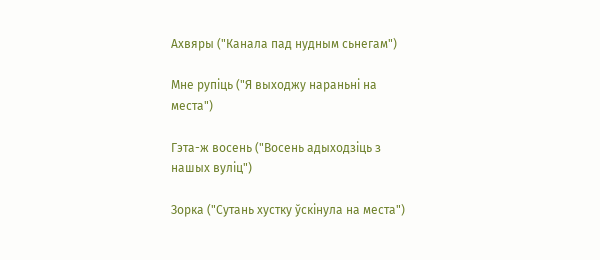Ахвяры ("Канала пад нудным сьнегам")

Мне рупіць ("Я выходжу нараньні на места")

Гэта-ж восень ("Восень адыходзіць з нашых вуліц")

Зорка ("Сутань хустку ўскінула на места")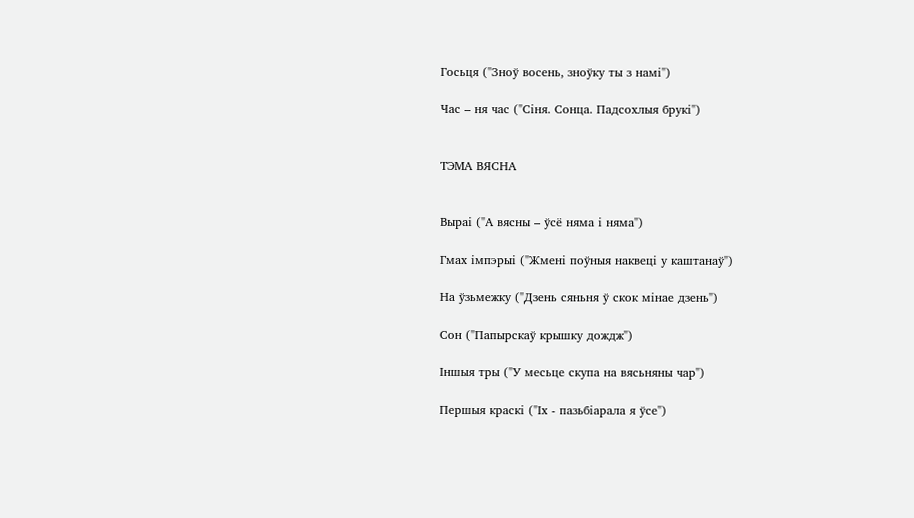Госьця ("Зноў восень, зноўку ты з намі")

Час – ня час ("Сіня. Сонца. Падсохлыя брукі")


ТЭМА ВЯСНА


Выраі ("А вясны – ўсё няма і няма")

Гмах імпэрыі ("Жмені поўныя наквеці у каштанаў")

На ўзьмежку ("Дзень сяньня ў скок мінае дзень")

Сон ("Папырскаў крышку дождж")

Іншыя тры ("У месьце скупа на вясьняны чар")

Першыя краскі ("Іх - пазьбіарала я ўсе")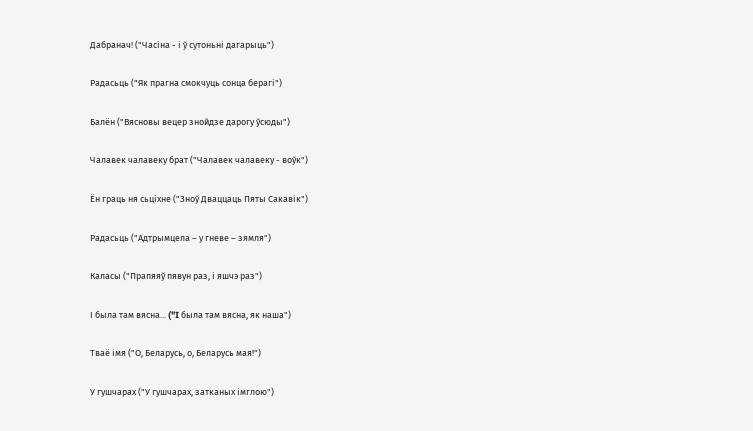Дабранач! ("Часіна - і ў сутоньні дагарыць")

Радасьць ("Як прагна смокчуць сонца берагі")

Балён ("Вясновы вецер знойдзе дарогу ўсюды")

Чалавек чалавеку брат ("Чалавек чалавеку - воўк")

Ён граць ня сьціхне ("Зноў Дваццаць Пяты Сакавік")

Радасьць ("Адтрымцела – у гневе – зямля")

Каласы ("Прапяяў пявун раз, і яшчэ раз")

І была там вясна... ("I была там вясна, як наша")

Тваё імя ("О, Беларусь, о, Беларусь мая!")

У гушчарах ("У гушчарах, затканых імглою")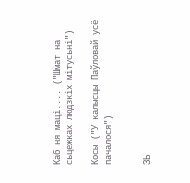Каб ня маці.... ("Шмат на сьцежках людзкіх мітусьні")

Косы ("У калысцы Паўловай усё пачалося")


ЗЬ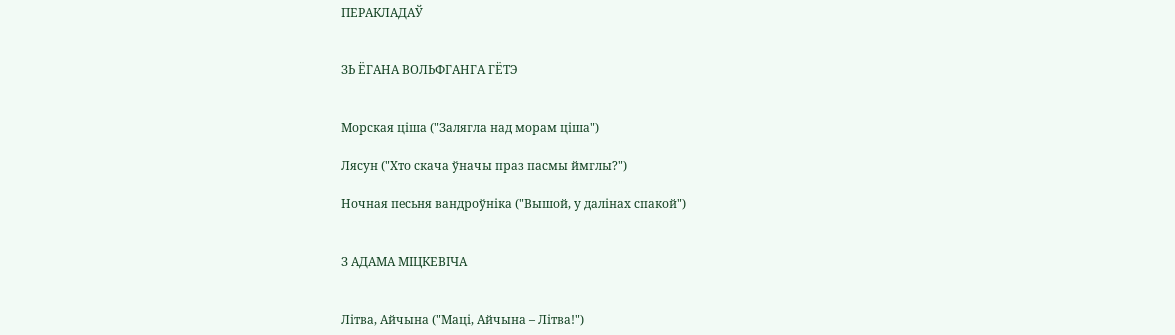ПЕРАКЛАДАЎ


ЗЬ ЁГАНА ВОЛЬФГАНГА ГЁТЭ


Морская ціша ("Залягла над морам ціша")

Лясун ("Хто скача ўначы праз пасмы ймглы?")

Ночная песьня вандроўніка ("Вышой, у далінах спакой")


З АДАМА МІЦКЕВІЧА


Літва, Айчына ("Маці, Айчына – Літва!")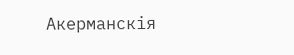Акерманскія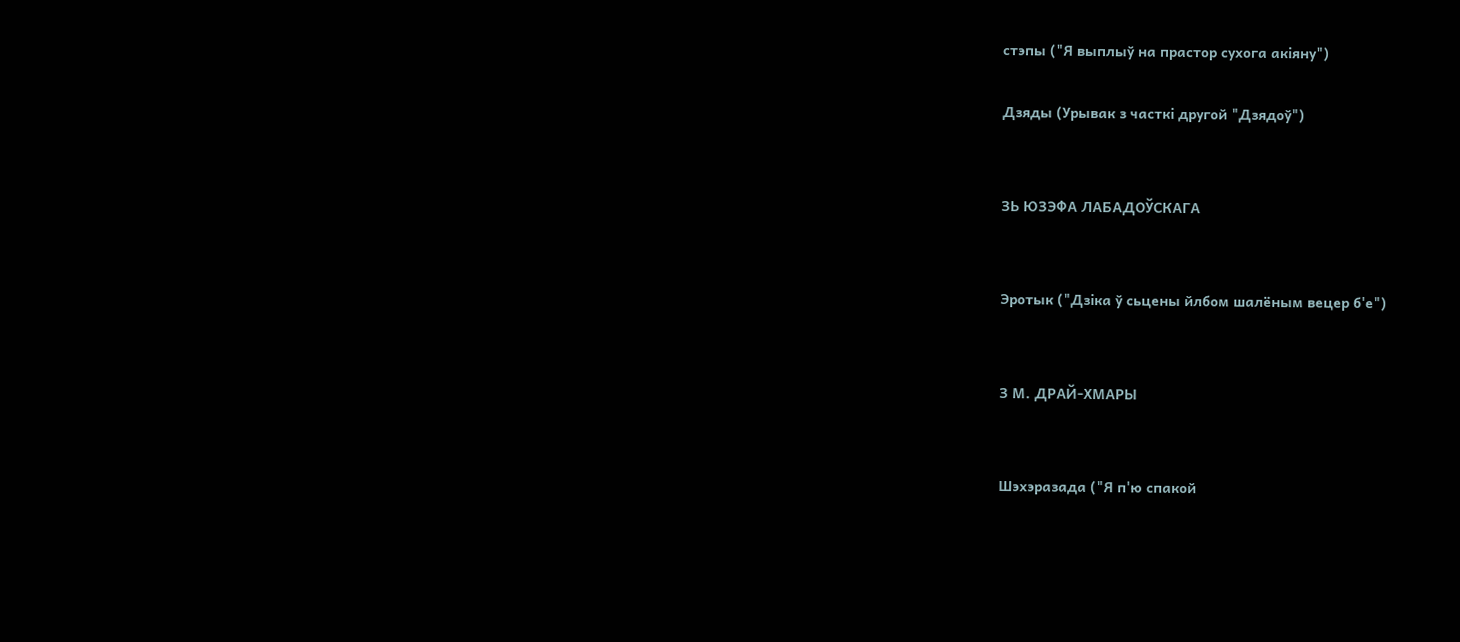стэпы ("Я выплыў на прастор сухога акіяну")

Дзяды (Урывак з часткі другой "Дзядоў")


ЗЬ ЮЗЭФА ЛАБАДОЎСКАГА


Эротык ("Дзіка ў сьцены йлбом шалёным вецер б'е")


З М. ДРАЙ-ХМАРЫ


Шэхэразада ("Я п'ю спакой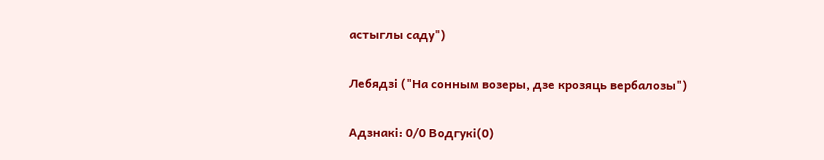астыглы саду")

Лебядзі ("На сонным возеры, дзе крозяць вербалозы")

Адзнакi: 0/0 Водгукі(0)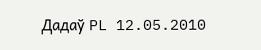Дадаў PL 12.05.2010